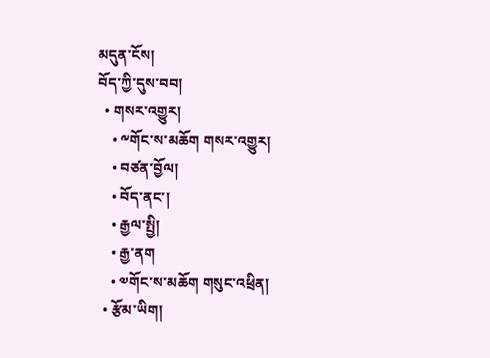མདུན་ངོས།
བོད་ཀྱི་དུས་བབ།
  • གསར་འགྱུར།
    • ༸གོང་ས་མཆོག གསར་འགྱུར།
    • བཙན་བྱོལ།
    • བོད་ནང་།
    • རྒྱལ་སྤྱི།
    • རྒྱ་ནག
    • ༧གོང་ས་མཆོག གསུང་འཕྲིན།
  • རྩོམ་ཡིག།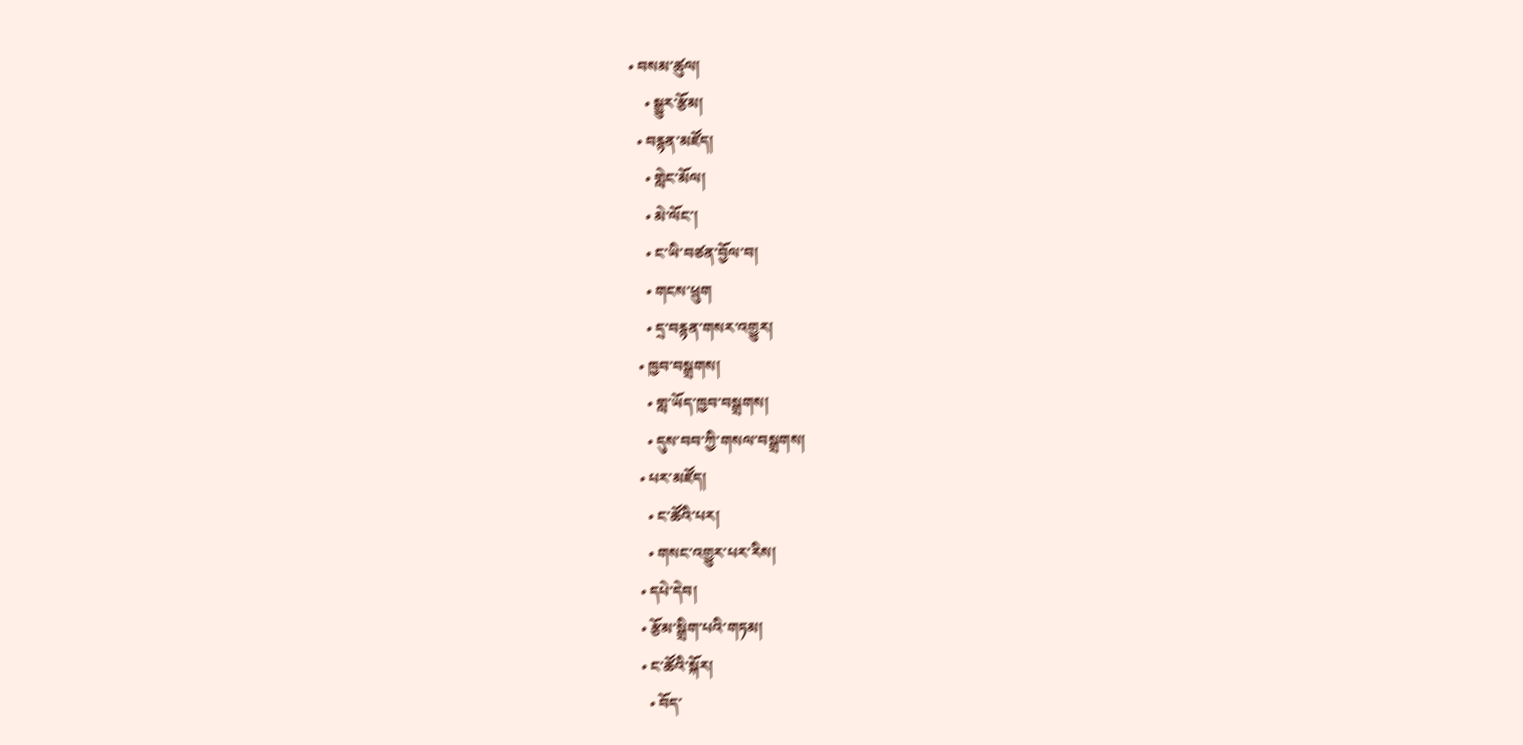• བསམ་ཚུལ།
    • སྒྱུར་རྩོམ།
  • བརྙན་མཛོད།
    • གླེང་མོལ།
    • མེ་ལོང་།
    • ང་ཡི་བཙན་བྱོལ་བ།
    • གངས་ཕྲུག
    • དྲ་བརྙན་གསར་འགྱུར།
  • ཁྱབ་བསྒྲགས།
    • གླ་ཡོད་ཁྱབ་བསྒྲགས།
    • དུས་བབ་ཀྱི་གསལ་བསྒྲགས།
  • པར་མཛོད།
    • ང་ཚོའི་པར།
    • གསང་འགྱུར་པར་རིས།
  • དཔེ་དེབ།
  • རྩོམ་སྒྲིག་པའི་གཏམ།
  • ང་ཚོའི་སྐོར།
    • བོད་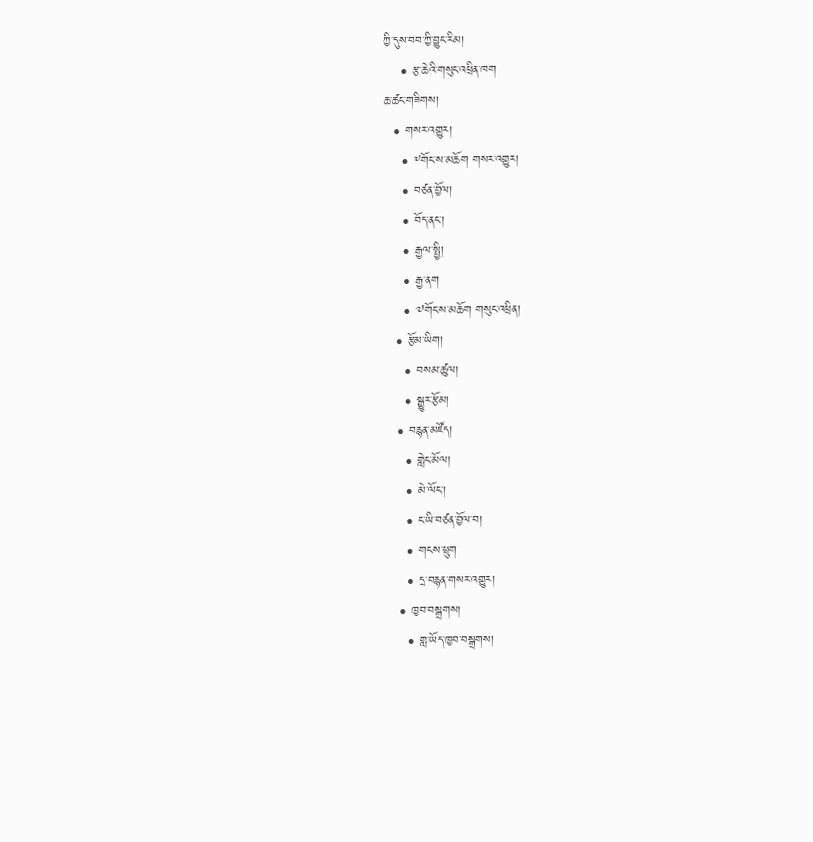ཀྱི་དུས་བབ་ཀྱི་བྱུང་རིམ།
    • རྩ་ཆེའི་གསུང་འཕྲིན་ཁག
ཆ་ཚང་གཟིགས།
  • གསར་འགྱུར།
    • ༸གོང་ས་མཆོག གསར་འགྱུར།
    • བཙན་བྱོལ།
    • བོད་ནང་།
    • རྒྱལ་སྤྱི།
    • རྒྱ་ནག
    • ༧གོང་ས་མཆོག གསུང་འཕྲིན།
  • རྩོམ་ཡིག།
    • བསམ་ཚུལ།
    • སྒྱུར་རྩོམ།
  • བརྙན་མཛོད།
    • གླེང་མོལ།
    • མེ་ལོང་།
    • ང་ཡི་བཙན་བྱོལ་བ།
    • གངས་ཕྲུག
    • དྲ་བརྙན་གསར་འགྱུར།
  • ཁྱབ་བསྒྲགས།
    • གླ་ཡོད་ཁྱབ་བསྒྲགས།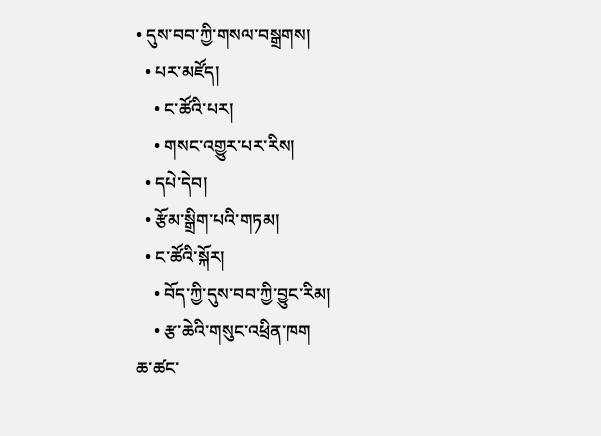• དུས་བབ་ཀྱི་གསལ་བསྒྲགས།
  • པར་མཛོད།
    • ང་ཚོའི་པར།
    • གསང་འགྱུར་པར་རིས།
  • དཔེ་དེབ།
  • རྩོམ་སྒྲིག་པའི་གཏམ།
  • ང་ཚོའི་སྐོར།
    • བོད་ཀྱི་དུས་བབ་ཀྱི་བྱུང་རིམ།
    • རྩ་ཆེའི་གསུང་འཕྲིན་ཁག
ཆ་ཚང་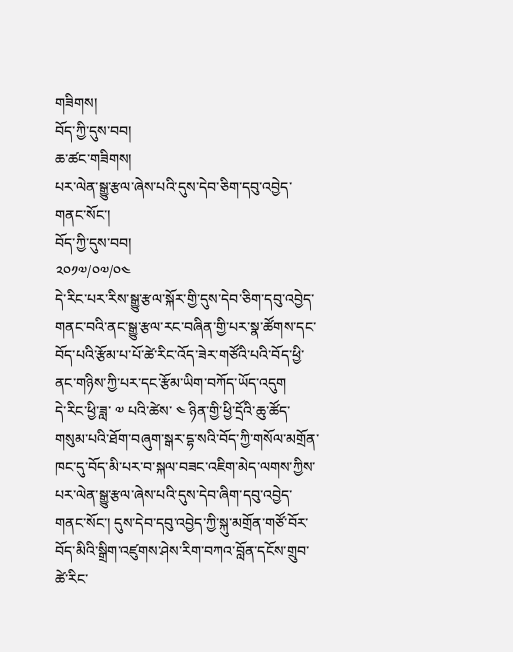གཟིགས།
བོད་ཀྱི་དུས་བབ།
ཆ་ཚང་གཟིགས།
པར་ལེན་སྒྱུ་རྩལ་ཞེས་པའི་དུས་དེབ་ཅིག་དབུ་འབྱེད་གནང་སོང་།
བོད་ཀྱི་དུས་བབ།
༢༠༡༧/༠༧/༠༤
དེ་རིང་པར་རིས་སྒྱུ་རྩལ་སྐོར་གྱི་དུས་དེབ་ཅིག་དབུ་འབྱེད་གནང་བའི་ནང་སྒྱུ་རྩལ་རང་བཞིན་གྱི་པར་སྣ་ཚོགས་དང་བོད་པའི་རྩོམ་པ་པོ་ཚེ་རིང་འོད་ཟེར་གཙོའི་པའི་བོད་ཕྱི་ནང་གཉིས་ཀྱི་པར་དང་རྩོམ་ཡིག་བཀོད་ཡོད་འདུག
དེ་རིང་ཕྱི་ཟླ་ ༧ པའི་ཚེས་ ༤ ཉིན་གྱི་ཕྱི་དྲོའི་ཆུ་ཚོད་གསུམ་པའི་ཐོག་བཞུག་སྒར་དྷ་སའི་བོད་ཀྱི་གསོལ་མགྲོན་ཁང་དུ་བོད་མི་པར་བ་སྐལ་བཟང་འཇིག་མེད་ལགས་ཀྱིས་པར་ལེན་སྒྱུ་རྩལ་ཞེས་པའི་དུས་དེབ་ཞིག་དབུ་འབྱེད་གནང་སོང་། དུས་དེབ་དབུ་འབྱེད་ཀྱི་སྐུ་མགྲོན་གཙོ་བོར་བོད་མིའི་སྒྲིག་འཛུགས་ཤེས་རིག་བཀའ་བློན་དངོས་གྲུབ་ཚེ་རིང་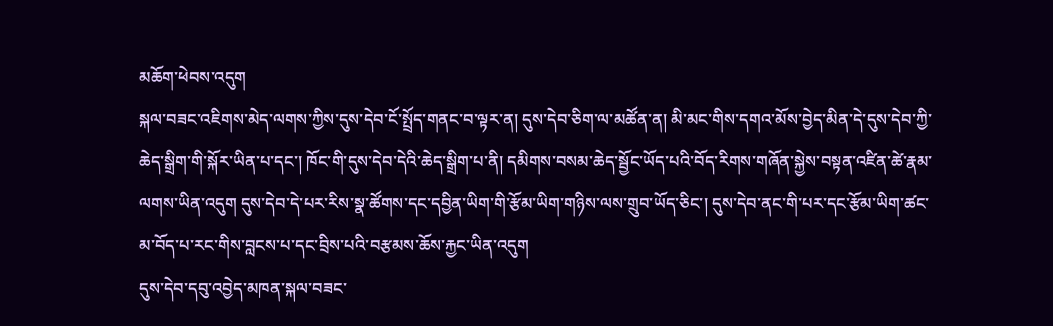མཆོག་ཕེབས་འདུག
སྐལ་བཟང་འཇིགས་མེད་ལགས་ཀྱིས་དུས་དེབ་ངོ་སྤྲོད་གནང་བ་ལྟར་ན། དུས་དེབ་ཅིག་ལ་མཚོན་ན། མི་མང་གིས་དགའ་མོས་བྱེད་མིན་དེ་དུས་དེབ་ཀྱི་ཆེད་སྒྲིག་གི་སྐོར་ཡིན་པ་དང་། ཁོང་གི་དུས་དེབ་དེའི་ཆེད་སྒྲིག་པ་ནི། དམིགས་བསམ་ཆེད་སྦྱོང་ཡོད་པའི་བོད་རིགས་གཞོན་སྐྱེས་བསྟན་འཛིན་ཚེ་རྣམ་ལགས་ཡིན་འདུག དུས་དེབ་དེ་པར་རིས་སྣ་ཚོགས་དང་དབྱིན་ཡིག་གི་རྩོམ་ཡིག་གཉིས་ལས་གྲུབ་ཡོད་ཅིང་། དུས་དེབ་ནང་གི་པར་དང་རྩོམ་ཡིག་ཚང་མ་བོད་པ་རང་གིས་བླངས་པ་དང་བྲིས་པའི་བརྩམས་ཆོས་རྐྱང་ཡིན་འདུག
དུས་དེབ་དབུ་འབྱེད་མཁན་སྐལ་བཟང་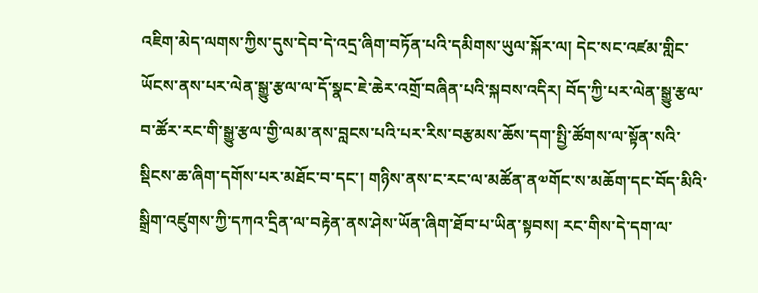འཇིག་མེད་ལགས་ཀྱིས་དུས་དེབ་དེ་འདྲ་ཞིག་བཏོན་པའི་དམིགས་ཡུལ་སྐོར་ལ། དེང་སང་འཛམ་གླིང་ཡོངས་ནས་པར་ལེན་སྒྱུ་རྩལ་ལ་དོ་སྣང་ཇེ་ཆེར་འགྲོ་བཞིན་པའི་སྐབས་འདིར། བོད་ཀྱི་པར་ལེན་སྒྱུ་རྩལ་བ་ཚོར་རང་གི་སྒྱུ་རྩལ་གྱི་ལམ་ནས་བླངས་པའི་པར་རིས་བརྩམས་ཆོས་དག་སྤྱི་ཚོགས་ལ་སྟོན་སའི་སྡིངས་ཆ་ཞིག་དགོས་པར་མཐོང་བ་དང་། གཉིས་ནས་ང་རང་ལ་མཚོན་ན༧གོང་ས་མཆོག་དང་བོད་མིའི་སྒྲིག་འཛུགས་ཀྱི་དཀའ་དྲིན་ལ་བརྟེན་ནས་ཤེས་ཡོན་ཞིག་ཐོབ་པ་ཡིན་སྟབས། རང་གིས་དེ་དག་ལ་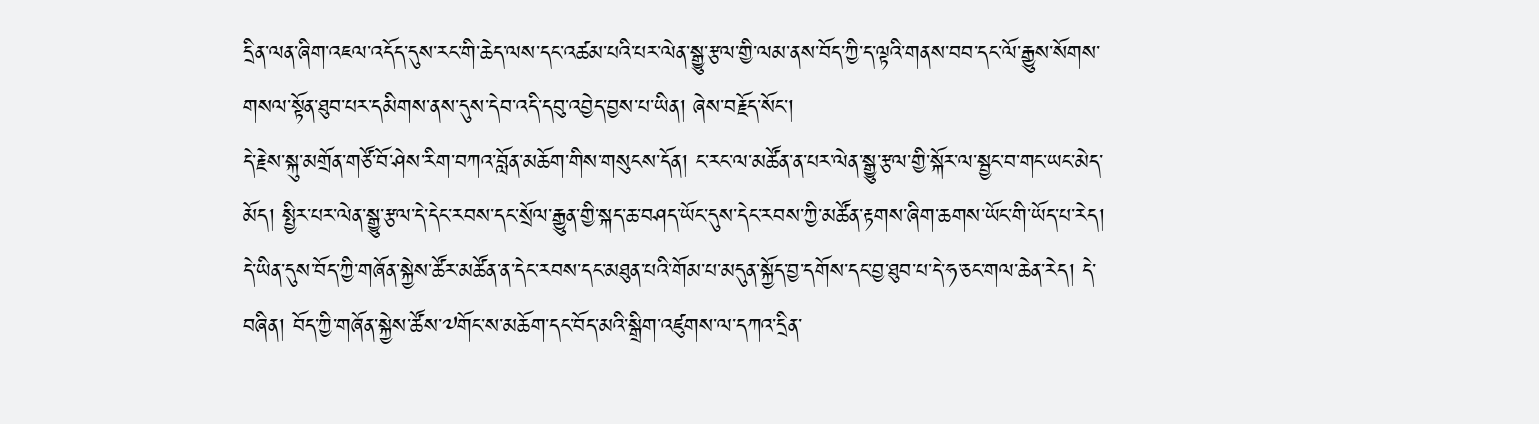དྲིན་ལན་ཞིག་འཇལ་འདོད་དུས་རང་གི་ཆེད་ལས་དང་འཚམ་པའི་པར་ལེན་སྒྱུ་རྩལ་གྱི་ལམ་ནས་བོད་ཀྱི་ད་ལྟའི་གནས་བབ་དང་ལོ་རྒྱུས་སོགས་གསལ་སྟོན་ཐུབ་པར་དམིགས་ནས་དུས་དེབ་འདི་དབུ་འབྱེད་བྱས་པ་ཡིན། ཞེས་བརྗོད་སོང་།
དེ་རྗེས་སྐུ་མགྲོན་གཙོ་བོ་ཤེས་རིག་བཀའ་བློན་མཆོག་གིས་གསུངས་དོན། ང་རང་ལ་མཚོན་ན་པར་ལེན་སྒྱུ་རྩལ་གྱི་སྐོར་ལ་སྦྱང་བ་གང་ཡང་མེད་
མོད། སྤྱིར་པར་ལེན་སྒྱུ་རྩལ་དེ་དེང་རབས་དང་སྲོལ་རྒྱུན་གྱི་སྐད་ཆ་བཤད་ཡོང་དུས་དེང་རབས་ཀྱི་མཚོན་རྟགས་ཞིག་ཆགས་ཡོང་གི་ཡོད་པ་རེད། དེ་ཡིན་དུས་བོད་ཀྱི་གཞོན་སྐྱེས་ཚོར་མཚོན་ན་དེང་རབས་དང་མཐུན་པའི་གོམ་པ་མདུན་སྐྱོད་བྱ་དགོས་དང་བྱ་ཐུབ་པ་དེ་ཧ་ཅང་གལ་ཆེན་རེད། དེ་བཞིན། བོད་ཀྱི་གཞོན་སྐྱེས་ཚོས་༧གོང་ས་མཆོག་དང་བོད་མའི་སྒྲིག་འཛུགས་ལ་དཀའ་དྲིན་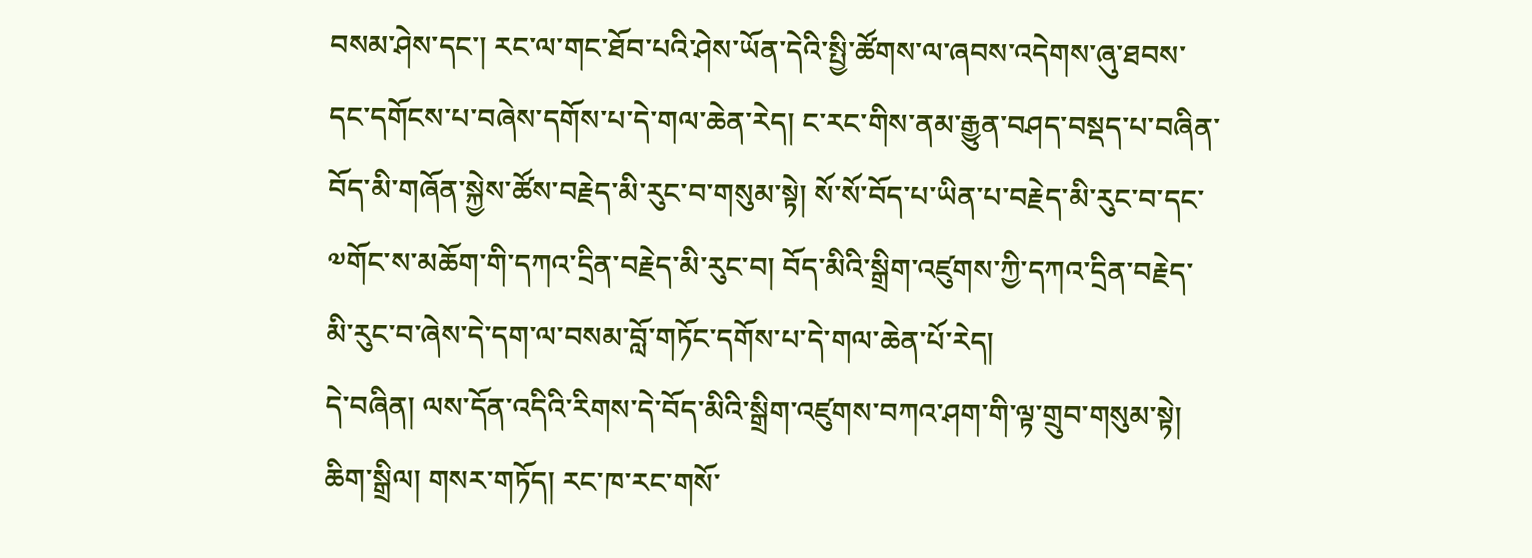བསམ་ཤེས་དང་། རང་ལ་གང་ཐོབ་པའི་ཤེས་ཡོན་དེའི་སྤྱི་ཚོགས་ལ་ཞབས་འདེགས་ཞུ་ཐབས་དང་དགོངས་པ་བཞེས་དགོས་པ་དེ་གལ་ཆེན་རེད། ང་རང་གིས་ནམ་རྒྱུན་བཤད་བསྡད་པ་བཞིན་བོད་མི་གཞོན་སྐྱེས་ཚོས་བརྗེད་མི་རུང་བ་གསུམ་སྟེ། སོ་སོ་བོད་པ་ཡིན་པ་བརྗེད་མི་རུང་བ་དང་༧གོང་ས་མཆོག་གི་དཀའ་དྲིན་བརྗེད་མི་རུང་བ། བོད་མིའི་སྒྲིག་འཛུགས་ཀྱི་དཀའ་དྲིན་བརྗེད་མི་རུང་བ་ཞེས་དེ་དག་ལ་བསམ་བློ་གཏོང་དགོས་པ་དེ་གལ་ཆེན་པོ་རེད།
དེ་བཞིན། ལས་དོན་འདིའི་རིགས་དེ་བོད་མིའི་སྒྲིག་འཛུགས་བཀའ་ཤག་གི་ལྟ་གྲུབ་གསུམ་སྟེ། ཆིག་སྒྲིལ། གསར་གཏོད། རང་ཁ་རང་གསོ་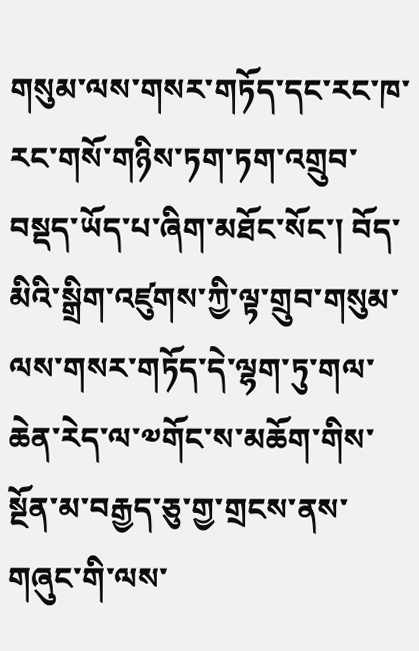གསུམ་ལས་གསར་གཏོད་དང་རང་ཁ་རང་གསོ་གཉིས་ཏག་ཏག་འགྲུབ་བསྡད་ཡོད་པ་ཞིག་མཐོང་སོང་། བོད་མིའི་སྒྲིག་འཛུགས་ཀྱི་ལྟ་གྲུབ་གསུམ་ལས་གསར་གཏོད་དེ་ལྷག་ཏུ་གལ་ཆེན་རེད་ལ་༧གོང་ས་མཆོག་གིས་སྔོན་མ་བརྒྱད་ཅུ་གྱ་གྲངས་ནས་གཞུང་གི་ལས་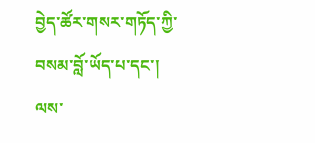བྱེད་ཚོར་གསར་གཏོད་ཀྱི་བསམ་བློ་ཡོད་པ་དང་། ལས་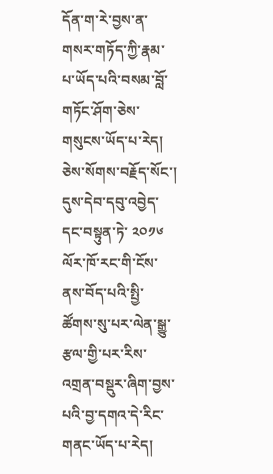དོན་ག་རེ་བྱས་ན་གསར་གཏོད་ཀྱི་རྣམ་པ་ཡོད་པའི་བསམ་བློ་གཏོང་ཤོག་ཅེས་གསུངས་ཡོད་པ་རེད། ཅེས་སོགས་བརྗོད་སོང་།
དུས་དེབ་དབུ་འབྱེད་དང་བསྟུན་ཏེ་ ༢༠༡༦ ལོར་ཁོ་རང་གི་ངོས་ནས་བོད་པའི་སྤྱི་ཚོགས་སུ་པར་ལེན་སྒྱུ་རྩལ་གྱི་པར་རིས་འགྲན་བསྡུར་ཞིག་བྱས་པའི་བྱ་དགའ་དེ་རིང་གནང་ཡོད་པ་རེད།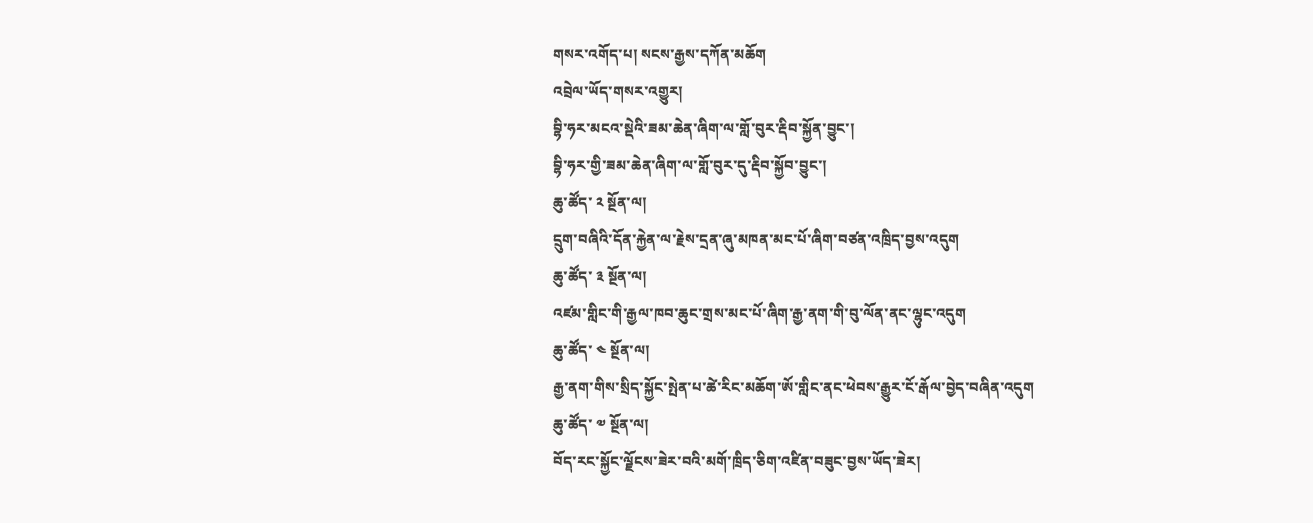གསར་འགོད་པ། སངས་རྒྱས་དཀོན་མཆོག
འབྲེལ་ཡོད་གསར་འགྱུར།
བྷི་ཧར་མངའ་སྡེའི་ཟམ་ཆེན་ཞིག་ལ་གློ་བུར་རྡིབ་སྐྱོན་བྱུང་།
བྷི་ཧར་གྱི་ཟམ་ཆེན་ཞིག་ལ་གློ་བུར་དུ་རྡིབ་སྐྱོབ་བྱུང་།
ཆུ་ཚོད་ ༢ སྔོན་ལ།
དྲུག་བཞིའི་དོན་རྐྱེན་ལ་རྗེས་དྲན་ཞུ་མཁན་མང་པོ་ཞིག་བཙན་འཁྲིད་བྱས་འདུག
ཆུ་ཚོད་ ༣ སྔོན་ལ།
འཛམ་གླིང་གི་རྒྱལ་ཁབ་ཆུང་གྲས་མང་པོ་ཞིག་རྒྱ་ནག་གི་བུ་ལོན་ནང་ལྷུང་འདུག
ཆུ་ཚོད་ ༤ སྔོན་ལ།
རྒྱ་ནག་གིས་སྲིད་སྐྱོང་སྤེན་པ་ཚེ་རིང་མཆོག་ཨོ་གླིང་ནང་ཕེབས་རྒྱུར་ངོ་རྒོལ་བྱེད་བཞིན་འདུག
ཆུ་ཚོད་ ༧ སྔོན་ལ།
བོད་རང་སྐྱོང་ལྗོངས་ཟེར་བའི་མགོ་ཁྲིད་ཅིག་འཛིན་བཟུང་བྱས་ཡོད་ཟེར།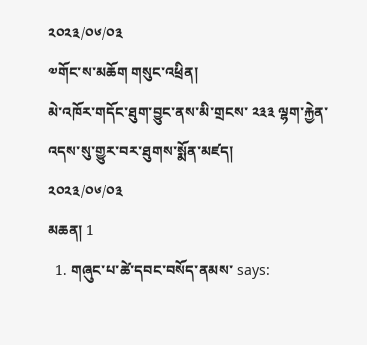༢༠༢༣/༠༦/༠༣
༧གོང་ས་མཆོག གསུང་འཕྲིན།
མེ་འཁོར་གདོང་ཐུག་བྱུང་ནས་མི་གྲངས་ ༢༣༣ ལྷག་རྐྱེན་འདས་སུ་གྱུར་བར་ཐུགས་སྨོན་མཛད།
༢༠༢༣/༠༦/༠༣
མཆན། 1
  1. གཞུང་པ་ཚེ་དབང་བསོད་ནམས་ says: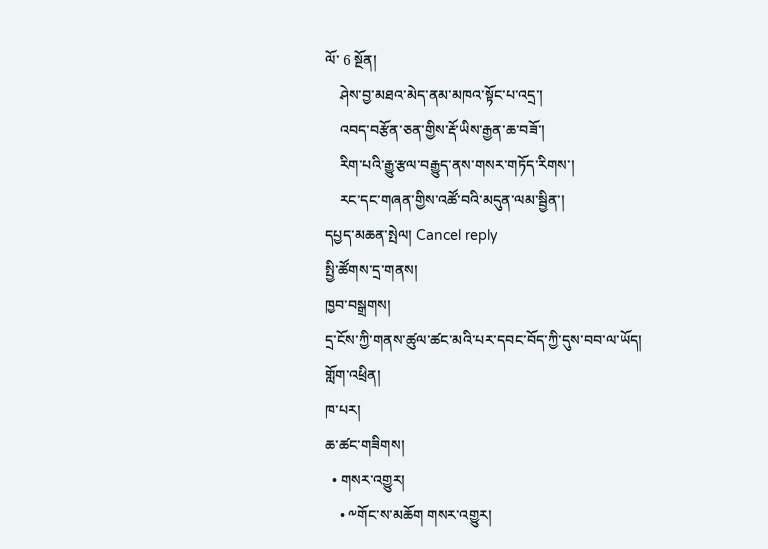ལོ་ 6 སྔོན།
    ཤེས་བྱ་མཐའ་མེད་ནམ་མཁའ་སྟོང་པ་འདྲ་།
    འབད་བརྩོན་ཅན་གྱིས་རྡོ་ཡིས་རྒྱན་ཆ་བཟོ་།
    རིག་པའི་རྒྱུ་རྩལ་བརྒྱུད་ནས་གསར་གཏོད་རིགས་།
    རང་དང་གཞན་གྱིས་འཚོ་བའི་མདུན་ལམ་སྦྱིན་།
དཔྱད་མཆན་སྤེལ། Cancel reply
སྤྱི་ཚོགས་དྲ་གནས།
ཁྱབ་བསྒྲགས།
དྲ་ངོས་ཀྱི་གནས་ཚུལ་ཚང་མའི་པར་དབང་བོད་ཀྱི་དུས་བབ་ལ་ཡོད།
གློག་འཕྲིན།
ཁ་པར།
ཆ་ཚང་གཟིགས།
  • གསར་འགྱུར།
    • ༸གོང་ས་མཆོག གསར་འགྱུར།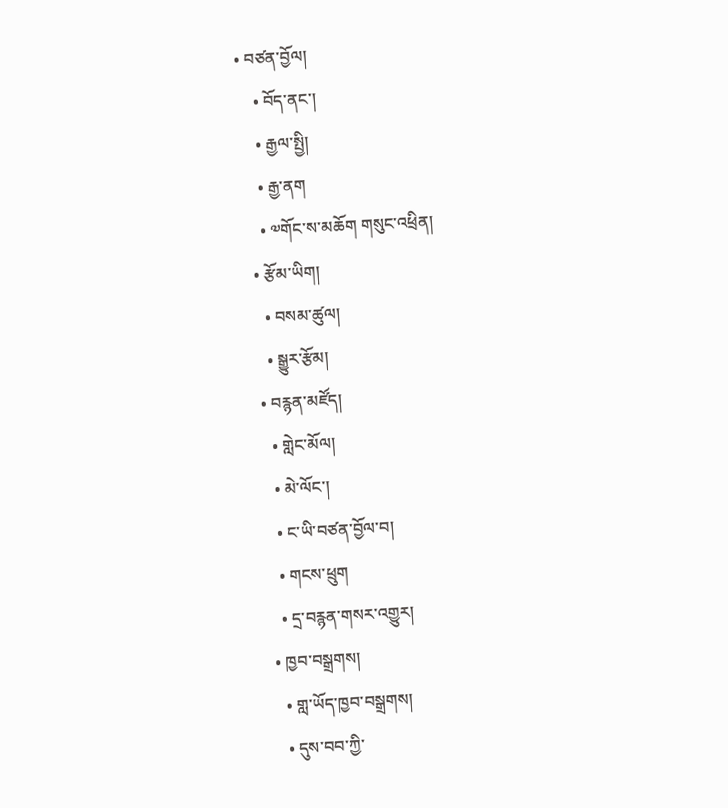• བཙན་བྱོལ།
    • བོད་ནང་།
    • རྒྱལ་སྤྱི།
    • རྒྱ་ནག
    • ༧གོང་ས་མཆོག གསུང་འཕྲིན།
  • རྩོམ་ཡིག།
    • བསམ་ཚུལ།
    • སྒྱུར་རྩོམ།
  • བརྙན་མཛོད།
    • གླེང་མོལ།
    • མེ་ལོང་།
    • ང་ཡི་བཙན་བྱོལ་བ།
    • གངས་ཕྲུག
    • དྲ་བརྙན་གསར་འགྱུར།
  • ཁྱབ་བསྒྲགས།
    • གླ་ཡོད་ཁྱབ་བསྒྲགས།
    • དུས་བབ་ཀྱི་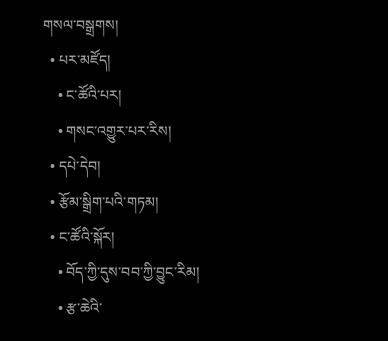གསལ་བསྒྲགས།
  • པར་མཛོད།
    • ང་ཚོའི་པར།
    • གསང་འགྱུར་པར་རིས།
  • དཔེ་དེབ།
  • རྩོམ་སྒྲིག་པའི་གཏམ།
  • ང་ཚོའི་སྐོར།
    • བོད་ཀྱི་དུས་བབ་ཀྱི་བྱུང་རིམ།
    • རྩ་ཆེའི་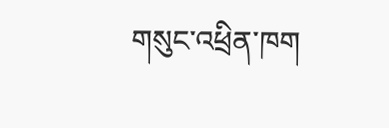གསུང་འཕྲིན་ཁག